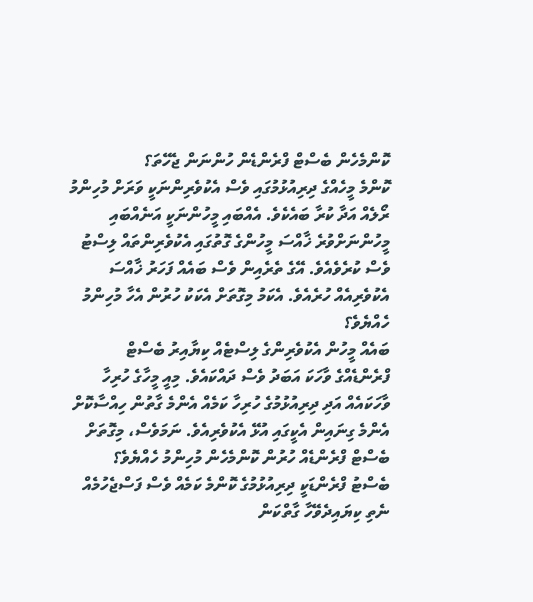ކޮންމެހެން ބެސްޓް ފްރެންޑެން ހުންނަން ޖެހޭތަ؟
ކޮންމެ މީހެއްގެ ދިރިއުޅުމުގައި ވެސް އެކުވެރިންނަކީ ވަރަށް މުހިންމު ރޯލެއް އަދާ ކުރާ ބައެކެވެ. އެއްބައި މީހުންނަކީ އަނެއްބައި މީހުންނަށްވުރެ ޚާއްސަ މީހުންގެ ގޮތުގައި އެކުވެރިންތައް ލިސްޓު ވެސް ކުރެވެއެވެ. އޭގެ ތެރެއިން ވެސް ބައެއް ފަހަރު ޚާއްސަ އެކުވެރިއެއް ހުރެއެވެ. އެކަމު މިގޮތަށް އެކަކު ހުރުން އެހާ މުހިންމު ހެއްޔެވެ؟
ބައެއް މީހުން އެކުވެރިންގެ ލިސްޓެއް ކިޔާއިރު ބެސްޓް ފްރެންޑެއްގެ ވާހަކަ އަބަދު ވެސް ދައްކައެވެ. މިއީ މީހާގެ ހުރިހާ ވާހަކައެއް އަދި ދިރިއުޅުމުގެ ހުރިހާ ކަމެއް އެންމެ ގާތުން ހިއްސާކޮށް އެންމެ ގިނައިން އެކީގައި އުޅޭ އެކުވެރިއެވެ. ނަމަވެސް، މިގޮތަށް ބެސްޓް ފްރެންޑެއް ހުރުން ކޮންމެހެން މުހިންމު ހެއްޔެވެ؟
ބެސްޓު ފްރެންޑަކީ ދިރިއުޅުމުގެ ކޮންމެ ކަމެއް ވެސް ފަސްޖެހުމެއް ނެތި ކިޔައިދެވޭހާ ގާތްކަން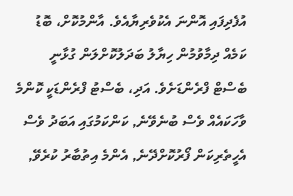އުފެދިފައި އޮންނަ އެކުވެރިޔާއެވެ. އާންމުކޮށް، ބޮޑު ކަމެއް ދިމާވުމުން ހިޔާލު ބަދަލުކޮށްލަން ގުޅާނީ ބެސްޓް ފްރެންޑަށެވެ. އަދި، ބެސްޓު ފްރެންޑަކީ ކޮންމެ ވާހަކައެއް ވެސް ބުނެވޭނެ, ކަންކަމުގައި އަބަދު ވެސް އެހީތެރިކަން ފޯރުކޮށްދޭނެ, އެންމެ އިތުބާރު ކުރެވޭ,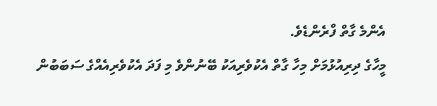އެންމެ ގާތް ފްރެންޑެވެ.
މީހާގެ ދިރިއުޅުމަށް މިހާ ގާތް އެކުވެރިއަކު ބޭނުންވެ މި ފަދަ އެކުވެރިއެއްގެ ސަބަބުން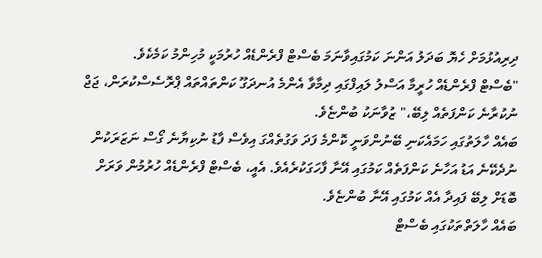ދިރިއުޅުމަށް ހެޔޮ ބަދަލު އަންނަ ކަމުގައިވާނަމަ ބެސްޓް ފްރެންޑެއް ހުރުމަކީ މުހިންމު ކަމެކެވެ.
"ބެސްޓް ފްރެންޑެއް ހުރީމާ އަސްލު ލައިފްގައި ދިމާވާ އެންމެ އުނދަގޫ ކަންތައްތައް ޕްރޮސެސްކުރަން، ޖަޖް ނުކުރާނެ ކަންފަތެއް ލިބޭ،" ޒުވާނަކު ބުންޏެވެ.
ބައެއް ހާލަތުގައި ހަމައެކަނި ބޭނުންވަނީ ކޮންމެ ފަދަ ވަގުތެއްގަ އިވެސް ފާޑު ނުކިޔާނެ ގޯސް ނަޒަރަކުން ނުދެކޭނެ އަޑު އަހާނެ ކަންފަތެއް ކަމުގައި އޭނާ ފާހަގަކުރެއެވެ. އެއީ، ބެސްޓް ފްރެންޑެއް ހުރުމުން ވަރަށް ބޮޑަށް ލިބޭ ފައިދާ އެއް ކަމުގައި އޭނާ ބުންޏެވެ.
ބައެއް ހާލަތްތަކުގައި ބެސްޓް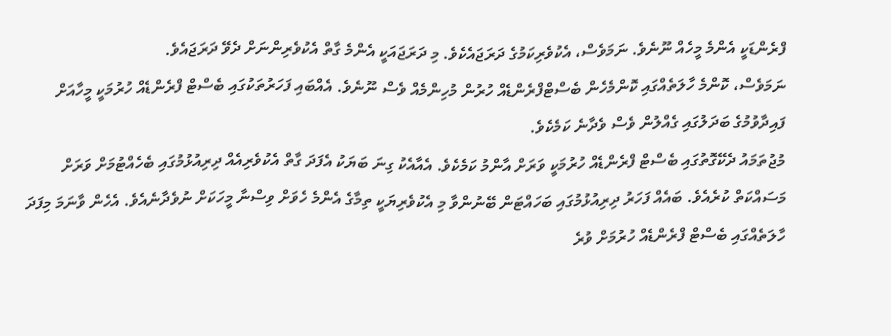ފްރެންޑަކީ އެންމެ މީހެއް ނޫނެވެ. ނަމަވެސް، އެކުވެރިކަމުގެ ދަރަޖައެކެވެ. މި ދަރަޖައަކީ އެންމެ ގާތް އެކުވެރިންނަށް ދެވޭ ދަރަޖައެވެ.
ނަމަވެސް، ކޮންމެ ހާލަތެއްގައި ކޮންމެހެން ބެސްޓްފްރެންޑެއް ހުރުން މުހިންމެއް ވެސް ނޫނެވެ. އެއްބައި ފަހަރުތަކުގައި ބެސްޓް ފްރެންޑެއް ހުރުމަކީ މީހާއަށް ފައިދާވުމުގެ ބަދަލުގައި ގެއްލުން ވެސް ވެދާނެ ކަމެކެވެ.
މުޖުތަމައު ދެކޭގޮތުގައި ބެސްޓް ފްރެންޑެއް ހުރުމަކީ ވަރަށް އާންމު ކަމެކެވެ. އެއާއެކު ގިނަ ބަޔަކު އެފަދަ ގާތް އެކުވެރިއެއް ދިރިއުޅުމުގައި ބެހެއްޓުމަށް ވަރަށް މަސައްކަތް ކުރެއެވެ. ބައެއް ފަހަރު ދިރިއުޅުމުގައި ބަހައްޓަން ބޭނުންވާ މި އެކުވެރިޔަކީ ތިމާގެ އެންމެ ހެވަށް ވިސްނާ މީހަކަށް ނުވެދާނެއެވެ. އެހެން ވާނަމަ މިފަދަ ހާލަތެއްގައި ބެސްޓް ފްރެންޑެއް ހުރުމަށް ވުރެ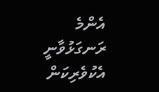އެންމެ ރަނގަޅުވާނީ އެކުވެރިކަން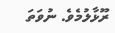ރޫޅާލުމެވެ. ނުވަތަ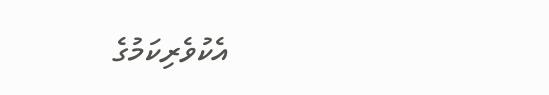އެކުވެރިކަމުގެ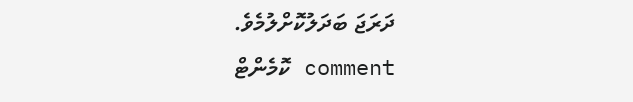ދަރަޖަ ބަދަލުކޮށްލުމެވެ.
comment ކޮމެންޓް